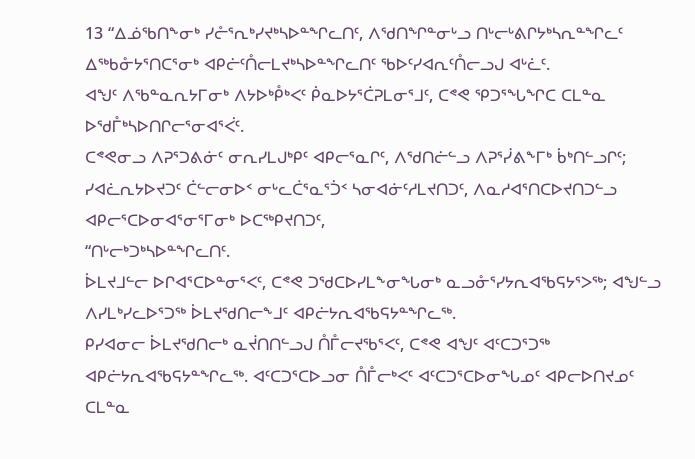13 “ᐃᓅᖃᑎᖕᓂᒃ ᓯᓔᕐᕆᒃᓯᔪᒃᓴᐅᓐᖏᓚᑎᑦ, ᐱᖁᑎᖏᓐᓂᒡᓗ ᑎᒡᓕᒡᕕᒋᔭᒃᓴᕆᓐᖏᓚᑦ ᐃᖅᑲᓁᔭᕐᑎᑕᕐᓂᒃ ᐊᑭᓖᑦᑍᓕᒪᔪᒃᓴᐅᓐᖏᓚᑎᑦ ᖃᐅᑦᓯᐊᕆᑦᑍᓕᓗᒍ ᐊᒡᓛᑦ.
ᐊᖑᑦ ᐱᖃᓐᓇᕆᔭᒥᓂᒃ ᐱᔭᐅᒃᑬᒃᐸᑦ ᑮᓇᐅᔭᕐᑖᕈᒪᓂᕐᒧᑦ, ᑕᕝᕙ ᕿᑐᕐᖓᖏᑕ ᑕᒪᓐᓇ ᐅᖁᒤᒃᓴᐅᑎᒋᓕᕐᓂᐊᕐᐹᑦ.
ᑕᕝᕙᓂᓗ ᐱᕈᕐᑐᕕᓃᑦ ᓂᕆᓯᒪᒍᒃᑭᑦ ᐊᑭᓕᕐᓇᒋᑦ, ᐱᖁᑎᓖᓪᓗ ᐱᕈᕐᓰᕕᖕᒥᒃ ᑳᒃᑎᓪᓗᒋᑦ;
ᓯᐊᓛᕆᔭᐅᔪᑐᑦ ᑖᓪᓕᓂᐅᑉ ᓂᒡᓚᑖᕐᓇᕐᑑᑉ ᓴᓂᐊᓃᑦᓱᒪᔪᑎᑐᑦ, ᐱᓇᓱᐊᕐᑎᑕᐅᔪᑎᑐᓪᓗ ᐊᑭᓕᕐᑕᐅᓂᐊᕐᓂᕐᒥᓂᒃ ᐅᑕᖅᑭᔪᑎᑐᑦ,
“ᑎᒡᓕᒃᑐᒃᓴᐅᓐᖏᓚᑎᑦ.
ᐆᒪᔪᒧᓪᓕ ᐅᒋᐊᕐᑕᐅᓐᓂᕐᐸᑦ, ᑕᕝᕙ ᑐᖁᑕᐅᓯᒪᖕᓂᖓᓂᒃ ᓇᓗᓁᕐᓯᔭᕆᐊᖃᕋᔭᕐᐳᖅ; ᐊᖑᓪᓗ ᐱᓯᒪᒃᓯᓚᐅᕐᑐᖅ ᐆᒪᔪᖁᑎᓕᖕᒧᑦ ᐊᑭᓖᔭᕆᐊᖃᕋᔭᓐᖏᓚᖅ.
ᑭᓯᐊᓂᓕ ᐆᒪᔪᖁᑎᓕᒃ ᓇᔫᑎᑎᓪᓗᒍ ᑍᒤᓕᔪᖃᕐᐸᑦ, ᑕᕝᕙ ᐊᖑᑦ ᐊᑦᑕᑐᕐᑐᖅ ᐊᑭᓖᔭᕆᐊᖃᕋᔭᓐᖏᓚᖅ. ᐊᑦᑕᑐᕐᑕᐅᓗᓂ ᑍᒤᓕᒃᐸᑦ ᐊᑦᑕᑐᕐᑕᐅᓂᖓᓄᑦ ᐊᑭᓕᐅᑎᔪᓄᑦ ᑕᒪᓐᓇ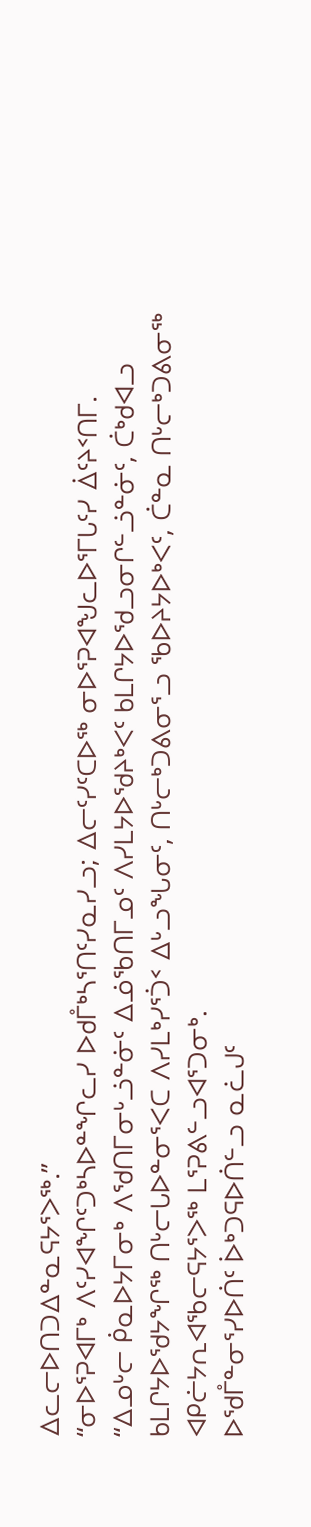ᐃᓚᓕᐅᑎᑐᐃᓐᓇᕋᔭᕐᐳᖅ.”
“ᓂᐅᕐᕈᐊᒥᒃ ᐱᑦᓯᐊᖏᑦᑐᒃᓴᐅᓐᖏᓚᓯ ᐅᑯᒤᒃᓴᕐᑎᑦᓯᓇᓯᓗ; ᐃᓕᑦᓯᑦᑕᐅᖅ ᓂᐅᕐᕈᐊᖑᓚᐅᕐᒥᒐᑦᓯ ᐄᑦᔨᑉᑎᒥ.
“ᐃᓄᒡᓕ ᑮᓇᐅᔭᒥᓂᒃ ᐱᖁᑎᒥᓂᒡᓘᓐᓃᑦ ᐃᓅᖃᑎᒥᓄᑦ ᐱᓯᒪᔭᐅᖁᔨᒃᐸᑦ ᑲᒪᒋᔭᐅᖁᓗᓂᒋᓪᓘᓐᓃᑦ, ᑖᒃᑯᐊᓗ ᑲᒪᒋᔭᐅᖁᔭᖏᖅ ᑎᒡᓕᒐᐅᓐᓂᕐᐸᑕ ᐱᓯᒪᒃᓯᕐᑑᑉ ᐃᒡᓗᖓᓂᑦ, ᑎᒡᓕᒃᑐᕕᓂᕐᓗ ᖃᐅᔨᔭᐅᒃᐸᑦ, ᑖᓐᓇ ᑎᒡᓕᒃᑐᕕᓂᖅ ᐊᑭᓖᔭᕆᐊᖃᓕᕋᔭᕐᐳᖅ ᒪᕐᕈᕕᓪᓗᐊᕐᑐᓂᒃ.
ᐅᖁᒤᓐᓂᕐᓯᐅᑏᑦ ᐆᒃᑐᕋᐅᑏᓪᓗ ᓇᓛᒍᑦ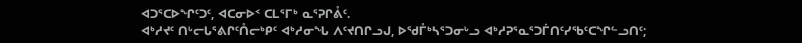ᐊᑐᕐᑕᐅᖏᑦᑐᑦ, ᐊᑕᓂᐅᑉ ᑕᒪᕐᒥᒃ ᓇᕐᕈᒋᕔᑦ.
ᐊᒃᓱᔪᑦ ᑎᒡᓕᒐᕐᕕᒋᑦᑍᓕᒃᑭᑦ ᐊᒃᓱᓂᖓ ᐱᑦᔪᑎᒋᓗᒍ, ᐅᖁᒤᒃᓴᕐᑐᓂᒡᓗ ᐊᒃᓱᕈᕐᓇᕐᑐᒦᑎᑦᓯᖃᑦᑕᖏᓪᓗᑎᑦ;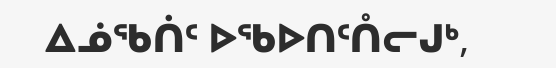ᐃᓅᖃᑏᑦ ᐅᖃᐅᑎᑦᑍᓕᒍᒃ,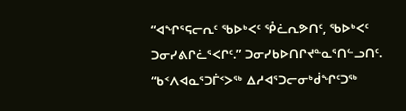“ᐊᖏᕐᕋᓕᕆᑦ ᖃᐅᒃᐸᑦ ᕾᓛᕆᕗᑎᑦ, ᖃᐅᒃᐸᑦ ᑐᓂᓯᕕᒋᓛᕐᐸᒋᑦ.” ᑐᓂᓯᑲᐅᑎᒋᔪᓐᓇᕐᑎᓪᓗᑎᑦ.
“ᑲᑉᐱᐊᓇᕐᑐᒦᑉᐳᖅ ᐃᓱᐊᕐᑐᓕᓂᒃᑰᖏᑦᑐᖅ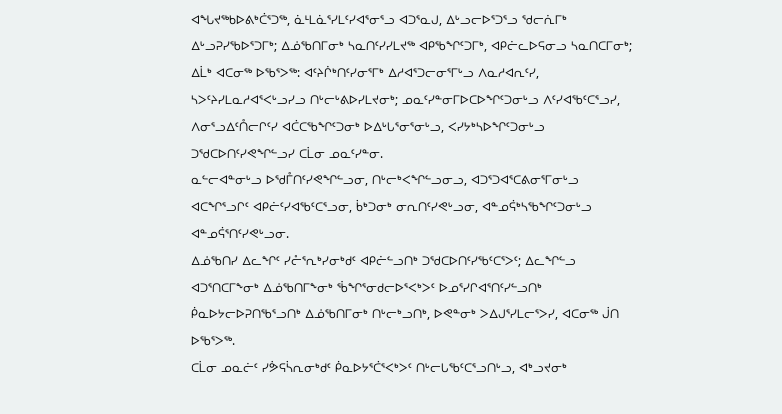ᐊᖓᔪᖅᑲᐅᕕᒃᑖᕐᑐᖅ, ᓈᒻᒪᓈᕐᓯᒪᑦᓯᐊᕐᓂᕐᓗ ᐊᑐᕐᓇᒍ, ᐃᒡᓗᓕᐅᕐᑐᕐᓗ ᖁᓕᕇᒥᒃ ᐃᒡᓗᕈᓯᖃᐅᕐᑐᒥᒃ; ᐃᓅᖃᑎᒥᓂᒃ ᓴᓇᑎᑦᓯᓯᒪᔪᖅ ᐊᑭᖃᖏᑦᑐᒥᒃ, ᐊᑭᓖᓚᐅᕋᓂᓗ ᓴᓇᑎᑕᒥᓂᒃ;
ᐃᒫᒃ ᐊᑕᓂᖅ ᐅᖃᕐᐳᖅ: ᐊᑦᔨᒌᒃᑎᑦᓯᓂᕐᒥᒃ ᐃᓱᐊᕐᑐᓕᓂᕐᒥᒡᓗ ᐱᓇᓱᐊᕆᑦᓯ, ᓴᐳᑦᔨᓯᒪᓇᓱᐊᕐᐸᒡᓗᓯᓗ ᑎᒡᓕᒡᕕᐅᓯᒪᔪᓂᒃ; ᓄᓇᑦᓯᓐᓂᒥᐅᑕᐅᖏᑦᑐᓂᒡᓗ ᐱᑦᓯᐊᖃᑦᑕᕐᓗᓯ, ᐱᓂᕐᓗᐃᑦᑍᓕᒋᑦᓯ ᐊᑖᑕᖃᖏᑦᑐᓂᒃ ᐅᐃᒡᒐᕐᓂᕐᓂᒡᓗ, ᐸᓯᔭᒃᓴᐅᖏᑦᑐᓂᒡᓗ ᑐᖁᑕᐅᑎᑦᓯᕙᖏᓪᓗᓯ ᑕᒫᓂ ᓄᓇᑦᓯᓐᓂ.
ᓇᓪᓕᐊᓐᓂᒡᓗ ᐅᖁᒤᑎᑦᓯᕙᖏᓪᓗᓂ, ᑎᒡᓕᒃᐸᖏᓪᓗᓂᓗ, ᐊᑐᕐᑐᐊᕐᑕᕕᓂᕐᒥᓂᒡᓗ ᐊᑕᖏᕐᓗᒋᑦ ᐊᑭᓖᑦᓯᐊᖃᑦᑕᕐᓗᓂ, ᑳᒃᑐᓂᒃ ᓂᕆᑎᑦᓯᕙᒡᓗᓂ, ᐊᓐᓄᕌᒃᓴᖃᖏᑦᑐᓂᒡᓗ ᐊᓐᓄᕌᕐᑎᑦᓯᕙᒡᓗᓂ.
ᐃᓅᖃᑎᓯ ᐃᓚᖏᑦ ᓯᓔᕐᕆᒃᓯᓂᒃᑯᑦ ᐊᑭᓖᓪᓗᑎᒃ ᑐᖁᑕᐅᑎᑦᓯᖃᑦᑕᕐᐳᑦ; ᐃᓚᖏᓪᓗ ᐊᑐᕐᑎᑕᒥᖕᓂᒃ ᐃᓅᖃᑎᒥᖕᓂᒃ ᖄᖏᕐᓂᑯᓕᐅᕐᐸᒃᐳᑦ ᐅᓄᕐᓯᒋᐊᕐᑎᑦᓯᓪᓗᑎᒃ ᑮᓇᐅᔭᓕᐅᕈᑎᖃᕐᓗᑎᒃ ᐃᓅᖃᑎᒥᓂᒃ ᑎᒡᓕᒃᓗᑎᒃ, ᐅᕙᓐᓂᒃ ᐳᐃᒍᕐᓯᒪᓕᕐᐳᓯ, ᐊᑕᓂᖅ ᒎᑎ ᐅᖃᕐᐳᖅ.
ᑕᒫᓂ ᓄᓇᓖᑦ ᓯᕘᕋᓵᕆᓂᒃᑯᑦ ᑮᓇᐅᔭᕐᑖᕐᐸᒃᐳᑦ ᑎᒡᓕᒐᖃᑦᑕᕐᓗᑎᒡᓗ, ᐊᒃᓗᔪᓂᒃ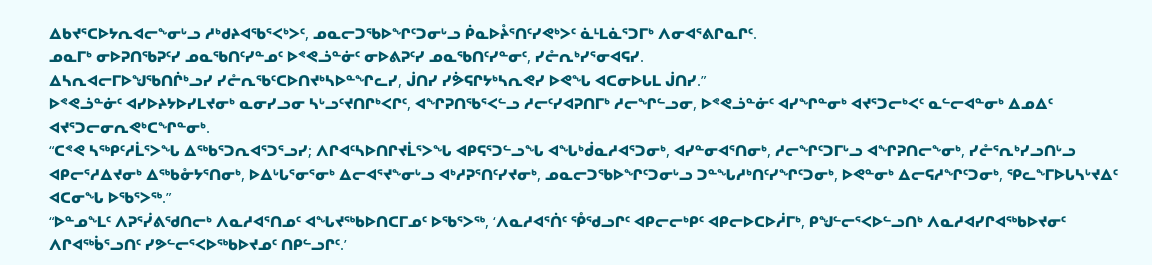ᐃᑲᔪᕐᑕᐅᔭᕆᐊᓕᖕᓂᒡᓗ ᓱᒃᑯᔨᐊᖃᕐᐸᒃᐳᑦ, ᓄᓇᓕᑐᖃᐅᖏᑦᑐᓂᒡᓗ ᑮᓇᐅᔧᕐᑎᑦᓯᕙᒃᐳᑦ ᓈᒻᒪᓈᕐᑐᒥᒃ ᐱᓂᐊᕐᕕᒋᓇᒋᑦ.
ᓄᓇᒥᒃ ᓂᐅᕈᑎᖃᕈᑦᓯ ᓄᓇᖃᑎᑦᓯᓐᓄᑦ ᐅᕝᕙᓘᓐᓃᑦ ᓂᐅᕕᕈᑦᓯ ᓄᓇᖃᑎᑦᓯᓐᓂᑦ, ᓯᓔᕆᒃᓯᕐᓂᐊᕋᓯ.
ᐃᓴᕆᐊᓕᒥᐅᖑᖃᑎᒌᒃᓗᓯ ᓯᓔᕆᖃᑦᑕᐅᑎᔪᒃᓴᐅᓐᖏᓚᓯ, ᒎᑎᓯ ᓯᕘᕋᒋᔭᒃᓴᕆᕙᓯ ᐅᕙᖓ ᐊᑕᓂᐅᒐᒪ ᒎᑎᓯ.”
ᐅᕝᕙᓘᓐᓃᑦ ᐊᓯᐅᔨᔭᐅᓯᒪᔪᓂᒃ ᓇᓂᓯᓗᓂ ᓴᒡᓗᑦᔪᑎᒋᒃᐸᒋᑦ, ᐊᖏᕈᑎᖃᕐᐸᓪᓗ ᓱᓕᑦᓯᐊᕈᑎᒥᒃ ᓱᓕᖏᓪᓗᓂ, ᐅᕝᕙᓘᓐᓃᑦ ᐊᓯᖏᓐᓂᒃ ᐊᔪᕐᑐᓕᒃᐸᑦ ᓇᓪᓕᐊᓐᓂᒃ ᐃᓄᐃᑦ ᐊᔪᕐᑐᓕᓂᕆᕙᒃᑕᖏᓐᓂᒃ.
“ᑕᕝᕙ ᓴᖅᑭᑦᓱᒫᕐᐳᖓ ᐃᖅᑲᕐᑐᕆᐊᕐᑐᕐᓗᓯ; ᐱᒋᐊᑦᓴᐅᑎᒋᔪᒫᕐᐳᖓ ᐊᑭᕋᕐᑐᓪᓗᖓ ᐊᖓᒃᑰᓇᓱᐊᕐᑐᓂᒃ, ᐊᓯᓐᓂᐊᕐᑎᓂᒃ, ᓱᓕᖏᑦᑐᒥᒡᓗ ᐊᖏᕈᑎᓕᖕᓂᒃ, ᓯᓔᕐᕆᒃᓯᓗᑎᒡᓗ ᐊᑭᓕᕐᓱᐃᔪᓂᒃ ᐃᖅᑲᓁᔭᕐᑎᓂᒃ, ᐅᐃᒡᒐᕐᓂᕐᓂᒃ ᐃᓕᐊᕐᔪᖕᓂᒡᓗ ᐊᒃᓱᕈᕐᑎᑦᓯᔪᓂᒃ, ᓄᓇᓕᑐᖃᐅᖏᑦᑐᓂᒡᓗ ᑐᓐᖓᓱᒃᑎᑦᓯᖏᑦᑐᓂᒃ, ᐅᕙᓐᓂᒃ ᐃᓕᕋᓱᖏᑦᑐᓂᒃ, ᕿᓚᖕᒥᐅᒐᓴᒡᔪᐃᑦ ᐊᑕᓂᖓ ᐅᖃᕐᐳᖅ.”
“ᐅᓐᓄᖕᒪᑦ ᐱᕈᕐᓰᕕᖁᑎᓕᒃ ᐱᓇᓱᐊᕐᑎᓄᑦ ᐊᖓᔪᖅᑲᐅᑎᑕᒥᓄᑦ ᐅᖃᕐᐳᖅ, ‘ᐱᓇᓱᐊᕐᑏᑦ ᕾᖁᓗᒋᑦ ᐊᑭᓕᓕᒃᑭᑦ ᐊᑭᓕᐅᑕᐅᓲᒥᒃ, ᑭᖑᓪᓕᕐᐸᐅᓪᓗᑎᒃ ᐱᓇᓱᐊᓯᒋᐊᖅᑲᐅᔪᓂᑦ ᐱᒋᐊᖅᑳᕐᓗᑎᑦ ᓯᕗᓪᓕᕐᐸᐅᖅᑲᐅᔪᓄᑦ ᑎᑭᓪᓗᒋᑦ.’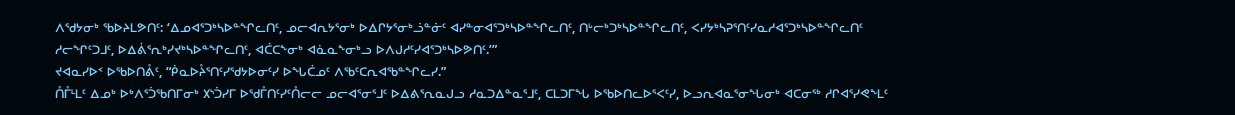ᐱᖁᔭᓂᒃ ᖃᐅᔨᒪᕗᑎᑦ: ‘ᐃᓄᐊᕐᑐᒃᓴᐅᓐᖏᓚᑎᑦ, ᓄᓕᐊᕆᔭᕐᓂᒃ ᐅᐃᒋᔭᕐᓂᒃᓘᓐᓃᑦ ᐊᓯᓐᓂᐊᕐᑐᒃᓴᐅᓐᖏᓚᑎᑦ, ᑎᒡᓕᒃᑐᒃᓴᐅᓐᖏᓚᑎᑦ, ᐸᓯᔭᒃᓴᕈᕐᑎᑦᓯᓇᓱᐊᕐᑐᒃᓴᐅᓐᖏᓚᑎᑦ ᓱᓕᖏᑦᑐᒧᑦ, ᐅᐃᕖᕐᕆᒃᓯᔪᒃᓴᐅᓐᖏᓚᑎᑦ, ᐊᑖᑕᖕᓂᒃ ᐊᓈᓇᖕᓂᒃᓗ ᐅᐱᒍᓱᑦᓯᐊᕐᑐᒃᓴᐅᕗᑎᑦ.’”
ᔪᐊᓇᓯᐅᑉ ᐅᖃᐅᑎᕔᑦ, “ᑮᓇᐅᔧᕐᑎᑦᓯᖁᔭᐅᓂᑦᓯ ᐅᖓᑖᓄᑦ ᐱᖃᑦᑕᕆᐊᖃᓐᖏᓚᓯ.”
ᑍᒤᒻᒪᑦ ᐃᓄᒃ ᐅᒃᐱᕐᑑᖃᑎᒥᓂᒃ ᙭ᔅᑑᓯᒥ ᐅᖁᒤᑎᑦᓯᑦᑍᓕᓕ ᓄᓕᐊᕐᓂᕐᒧᑦ ᐅᐃᕕᕐᕆᓇᒍᓗ ᓱᓇᑐᐃᓐᓇᕐᒧᑦ, ᑕᒪᑐᒥᖓ ᐅᖃᐅᑎᓚᐅᕐᐸᑦᓯ, ᐅᓗᕆᐊᓇᕐᓂᖓᓂᒃ ᐊᑕᓂᖅ ᓱᒋᐊᕐᓯᕙᖕᒪᑦ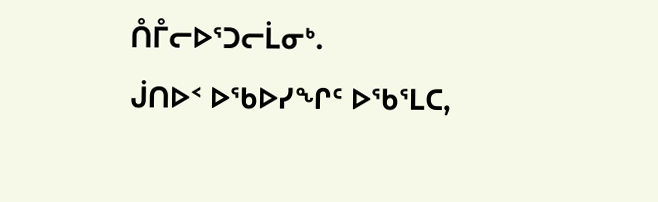ᑍᒤᓕᐅᕐᑐᓕᒫᓂᒃ.
ᒎᑎᐅᑉ ᐅᖃᐅᓯᖏᑦ ᐅᖃᕐᒪᑕ,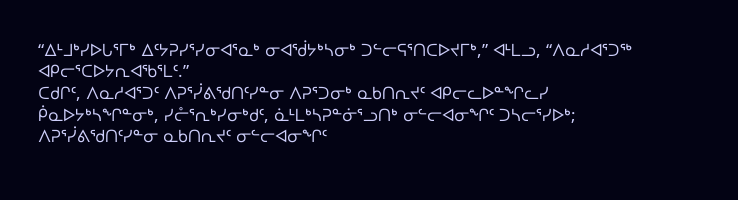“ᐃᒻᒧᒃᓯᐅᒐᕐᒥᒃ ᐃᑦᔭᕈᓯᕐᓯᓂᐊᕐᓇᒃ ᓂᐊᖂᔭᒃᓴᓂᒃ ᑐᓪᓕᕋᕐᑎᑕᐅᔪᒥᒃ,” ᐊᒻᒪᓗ, “ᐱᓇᓱᐊᕐᑐᖅ ᐊᑭᓕᕐᑕᐅᔭᕆᐊᖃᕐᒪᑦ.”
ᑕᑯᒋᑦ, ᐱᓇᓱᐊᕐᑐᑦ ᐱᕈᕐᓰᕕᖁᑎᑦᓯᓐᓂ ᐱᕈᕐᑐᓂᒃ ᓇᑲᑎᕆᔪᑦ ᐊᑭᓕᓚᐅᓐᖏᓚᓯ ᑮᓇᐅᔭᒃᓴᖏᓐᓂᒃ, ᓯᓔᕐᕆᒃᓯᓂᒃᑯᑦ, ᓈᒻᒪᒃᓴᕈᓐᓃᕐᓗᑎᒃ ᓂᓪᓕᐊᓂᖏᑦ ᑐᓴᓕᕐᓯᐅᒃ; ᐱᕈᕐᓰᕕᖁᑎᑦᓯᓐᓂ ᓇᑲᑎᕆᔪᑦ ᓂᓪᓕᐊᓂᖏᑦ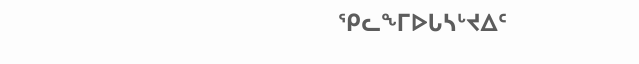ᕿᓚᖕᒥᐅᒐᓴᒡᔪᐃᑦ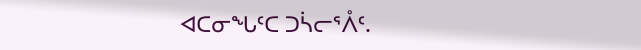ᐊᑕᓂᖓᑦᑕ ᑐᓵᓕᕐᐰᑦ.